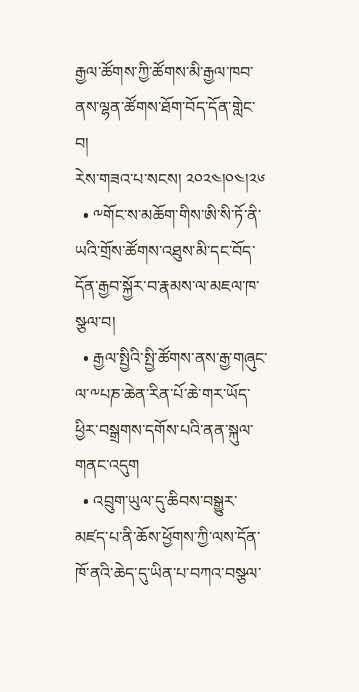རྒྱལ་ཚོགས་ཀྱི་ཚོགས་མི་རྒྱལ་ཁབ་ནས་ལྷན་ཚོགས་ཐོག་བོད་དོན་གླེང་བ།
རེས་གཟའ་པ་སངས། ༢༠༢༤།༠༤།༢༦
  • ༸གོང་ས་མཆོག་གིས་ཨི་སི་ཏོ་ནི་ཡའི་གྲོས་ཚོགས་འཐུས་མི་དང་བོད་དོན་རྒྱབ་སྐྱོར་བ་རྣམས་ལ་མཇལ་ཁ་སྩལ་བ།
  • རྒྱལ་སྤྱིའི་སྤྱི་ཚོགས་ནས་རྒྱ་གཞུང་ལ་༸པཎ་ཆེན་རིན་པོ་ཆེ་གར་ཡོད་ཕྱིར་བསྒྲགས་དགོས་པའི་ནན་སྐུལ་གནང་འདུག
  • འབྲུག་ཡུལ་དུ་ཆིབས་བསྒྱུར་མཛད་པ་ནི་ཆོས་ཕྱོགས་ཀྱི་ལས་དོན་ཁོ་ནའི་ཆེད་དུ་ཡིན་པ་བཀའ་བསྩལ་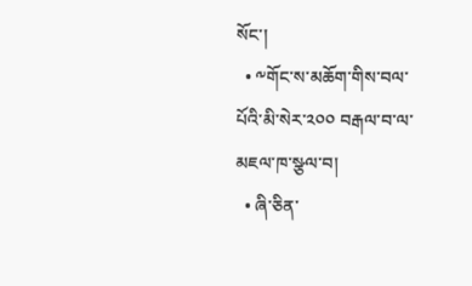སོང་།
  • ༸གོང་ས་མཆོག་གིས་བལ་པོའི་མི་སེར་༢༠༠ བརྒལ་བ་ལ་མཇལ་ཁ་སྩལ་བ།
  • ཞི་ཅིན་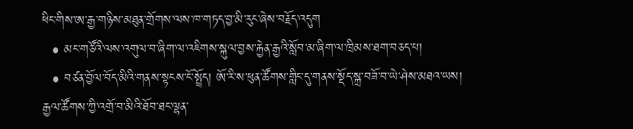ཕིང་གིས་ཨ་རྒྱ་གཉིས་མཐུན་གྲོགས་ལས་ཁ་གཏད་བྱ་མི་རུང་ཞེས་བརྗོད་འདུག
  • མང་གཙོའི་ལས་འགུལ་བ་ཞིག་ལ་འཇིགས་སྐུལ་བྱས་རྐྱེན་རྒྱའི་སློབ་མ་ཞིག་ལ་ཁྲིམས་ཐག་བཅད་པ།
  • བཙན་བྱོལ་བོད་མིའི་གནས་སྟངས་ངོ་སྤྲོད། ཨོ་རི་ས་ཕུན་ཚོགས་གླིང་དུ་གནས་སྡོད་སྐྲ་བཟོ་བ་ཡེ་ཤེས་མཐའ་ཡས།
རྒྱལ་ཚོགས་ཀྱི་འགྲོ་བ་མིའི་ཐོབ་ཐང་ལྷན་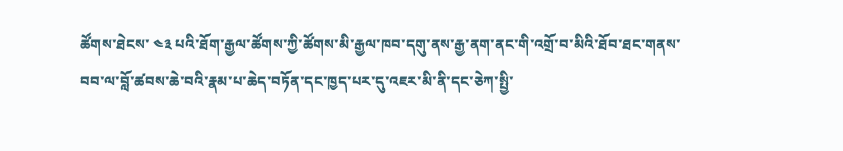ཚོགས་ཐེངས་ ༤༣ པའི་ཐོག་རྒྱལ་ཚོགས་ཀྱི་ཚོགས་མི་རྒྱལ་ཁབ་དགུ་ནས་རྒྱ་ནག་ནང་གི་འགྲོ་བ་མིའི་ཐོབ་ཐང་གནས་བབ་ལ་བློ་ཚབས་ཆེ་བའི་རྣམ་པ་ཆེད་བཏོན་དང་ཁྱད་པར་དུ་འཇར་མི་ནི་དང་ཅེཀ་སྤྱི་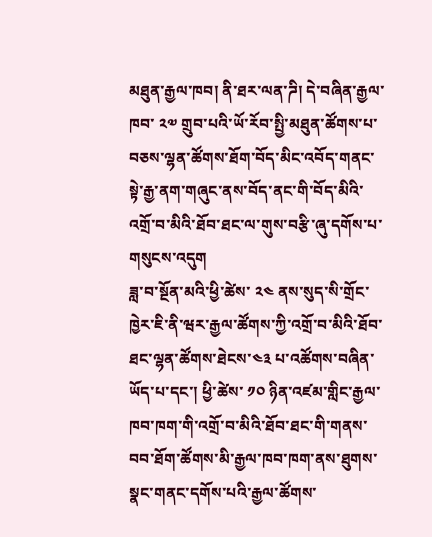མཐུན་རྒྱལ་ཁབ། ནི་ཐར་ལན་ཌི། དེ་བཞིན་རྒྱལ་ཁབ་ ༢༧ གྲུབ་པའི་ཡོ་རོབ་སྤྱི་མཐུན་ཚོགས་པ་བཅས་ལྷན་ཚོགས་ཐོག་བོད་མིང་འབོད་གནང་སྟེ་རྒྱ་ནག་གཞུང་ནས་བོད་ནང་གི་བོད་མིའི་འགྲོ་བ་མིའི་ཐོབ་ཐང་ལ་གུས་བརྩི་ཞུ་དགོས་པ་གསུངས་འདུག
ཟླ་བ་སྔོན་མའི་ཕྱི་ཚེས་ ༢༤ ནས་སུད་སི་གྲོང་ཁྱེར་ཇི་ནི་ཝར་རྒྱལ་ཚོགས་ཀྱི་འགྲོ་བ་མིའི་ཐོབ་ཐང་ལྷན་ཚོགས་ཐེངས་༤༣ པ་འཚོགས་བཞིན་ཡོད་པ་དང་། ཕྱི་ཚེས་ ༡༠ ཉིན་འཛམ་གླིང་རྒྱལ་ཁབ་ཁག་གི་འགྲོ་བ་མིའི་ཐོབ་ཐང་གི་གནས་བབ་ཐོག་ཚོགས་མི་རྒྱལ་ཁབ་ཁག་ནས་ཐུགས་སྣང་གནང་དགོས་པའི་རྒྱལ་ཚོགས་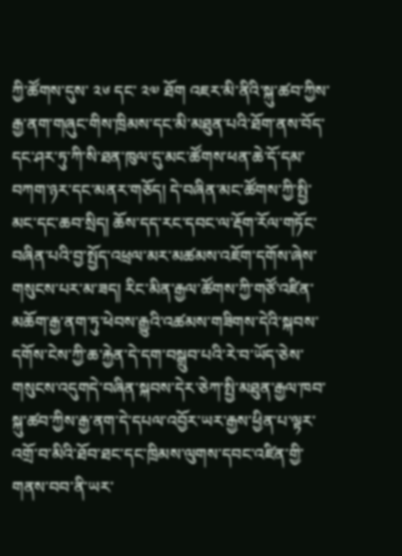ཀྱི་ཚོགས་དུས་ ༢༦ དང་ ༢༧ ཐོག འཇར་མི་ནིའི་སྐུ་ཚབ་ཀྱིས་རྒྱ་ནག་གཞུང་གིས་ཁྲིམས་དང་མི་མཐུན་པའི་ཐོག་ནས་བོད་དང་ཤར་ཏུ་ཀི་སི་ཐན་ཁུལ་དུ་མང་ཚོགས་ཕན་ཆེ་དོ་དམ་བཀག་ཉར་དང་མནར་གཅོད། དེ་བཞིན་མང་ཚོགས་ཀྱི་སྤྱི་མང་དང་ཆབ་སྲིད། ཆོས་དད་རང་དབང་ལ་རྡོག་རོལ་གཏོང་བཞིན་པའི་བྱ་སྤྱོད་འཕྲལ་མར་མཚམས་འཇོག་དགོས་ཞེས་གསུངས་པར་མ་ཟད། རིང་མིན་རྒྱལ་ཚོགས་ཀྱི་གཙོ་འཛིན་མཆོག་རྒྱ་ནག་ཏུ་ཕེབས་རྒྱུའི་འཚམས་གཟིགས་དེའི་སྐབས་དགོས་ངེས་ཀྱི་ཆ་རྐྱེན་དེ་དག་བསྒྲུབ་པའི་རེ་བ་ཡོད་ཅེས་གསུངས་འདུགདེ་བཞིན་སྐབས་དེར་ཅེཀ་སྤྱི་མཐུན་རྒྱལ་ཁབ་སྐུ་ཚབ་ཀྱིས་རྒྱ་ནག་དེ་དཔལ་འབྱོར་ཡར་རྒྱས་ཕྱིན་པ་ལྟར་འགྲོ་བ་མིའི་ཐོབ་ཐང་དང་ཁྲིམས་ལུགས་དབང་འཛིན་གྱི་གནས་བབ་ནི་ཡར་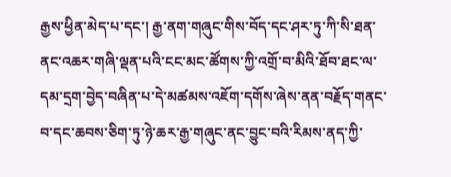རྒྱས་ཕྱིན་མེད་པ་དང་། རྒྱ་ནག་གཞུང་གིས་བོད་དང་ཤར་ཏུ་ཀི་སི་ཐན་ནང་འཆར་གཞི་ལྡན་པའི་ངང་མང་ཚོགས་ཀྱི་འགྲོ་བ་མིའི་ཐོབ་ཐང་ལ་དམ་དྲག་བྱེད་བཞིན་པ་དེ་མཚམས་འཇོག་དགོས་ཞེས་ནན་བརྗོད་གནང་བ་དང་ཆབས་ཅིག་ཏུ་ཉེ་ཆར་རྒྱ་གཞུང་ནང་བྱུང་བའི་རིམས་ནད་ཀྱི་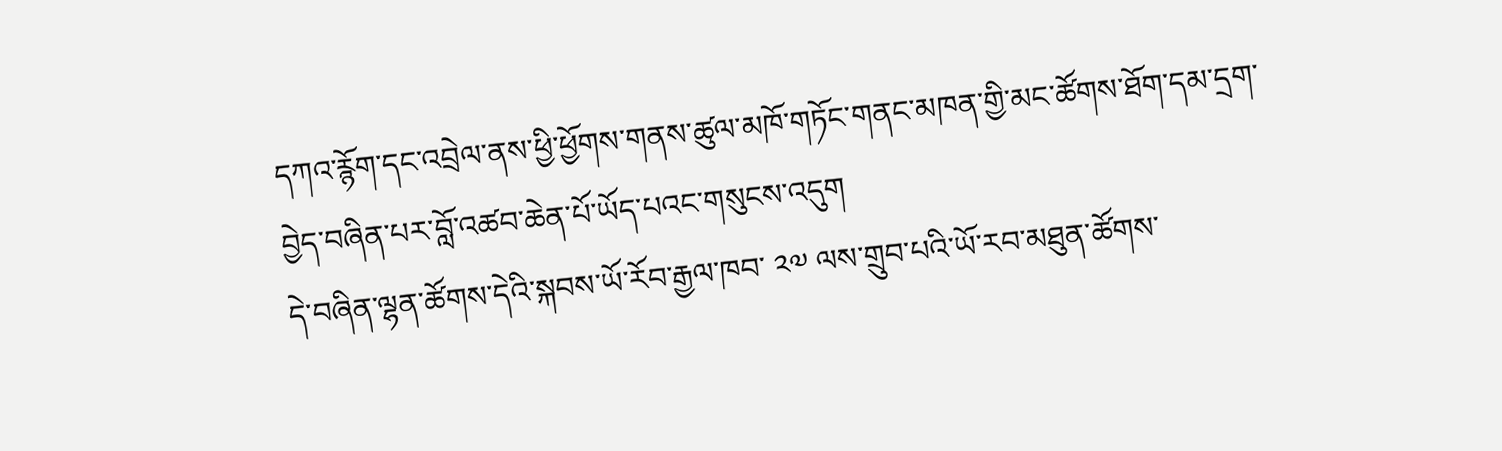དཀའ་རྙོག་དང་འབྲེལ་ནས་ཕྱི་ཕྱོགས་གནས་ཚུལ་མཁོ་གཏོང་གནང་མཁན་གྱི་མང་ཚོགས་ཐོག་དམ་དྲག་བྱེད་བཞིན་པར་བློ་འཚབ་ཆེན་པོ་ཡོད་པའང་གསུངས་འདུག
དེ་བཞིན་ལྷན་ཚོགས་དེའི་སྐབས་ཡོ་རོབ་རྒྱལ་ཁབ་ ༢༧ ལས་གྲུབ་པའི་ཡོ་རབ་མཐུན་ཚོགས་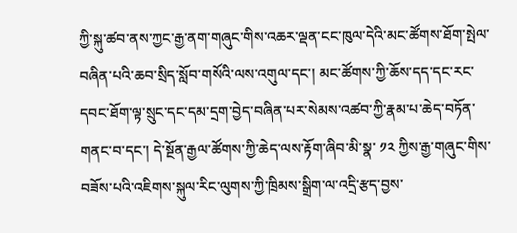ཀྱི་སྐུ་ཚབ་ནས་ཀྱང་རྒྱ་ནག་གཞུང་གིས་འཆར་ལྡན་ངང་ཁུལ་དེའི་མང་ཚོགས་ཐོག་སྤེལ་བཞིན་པའི་ཆབ་སྲིད་སློབ་གསོའི་ལས་འགུལ་དང་། མང་ཚོགས་ཀྱི་ཆོས་དད་དང་རང་དབང་ཐོག་ལྟ་སྲུང་དང་དམ་དྲག་བྱེད་བཞིན་པར་སེམས་འཚབ་ཀྱི་རྣམ་པ་ཆེད་བཏོན་གནང་བ་དང་། དེ་སྔོན་རྒྱལ་ཚོགས་ཀྱི་ཆེད་ལས་རྟོག་ཞིབ་མི་སྣ་ ༡༢ ཀྱིས་རྒྱ་གཞུང་གིས་བཟོས་པའི་འཇིགས་སྐུལ་རིང་ལུགས་ཀྱི་ཁྲིམས་སྒྲིག་ལ་འདྲི་རྩད་བྱས་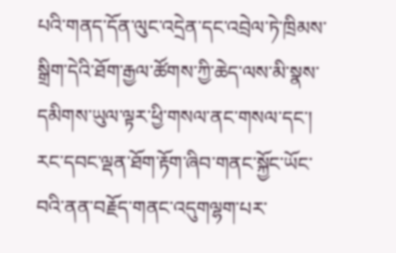པའི་གནད་དོན་ལུང་འདྲེན་དང་འབྲེལ་ཏེ་ཁྲིམས་སྒྲིག་དེའི་ཐོག་རྒྱལ་ཚོགས་ཀྱི་ཆེད་ལས་མི་སྣས་དམིགས་ཡུལ་ལྟར་ཕྱི་གསལ་ནང་གསལ་དང་། རང་དབང་ལྡན་ཐོག་རྟོག་ཞིབ་གནང་སྐྱོང་ཡོང་བའི་ནན་བརྗོད་གནང་འདུགལྷག་པར་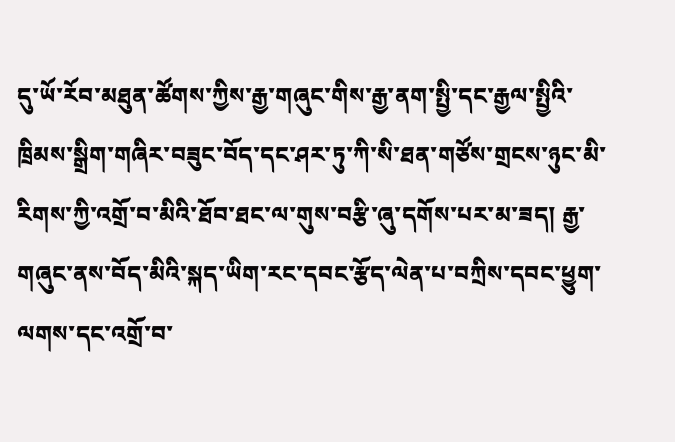དུ་ཡོ་རོབ་མཐུན་ཚོགས་ཀྱིས་རྒྱ་གཞུང་གིས་རྒྱ་ནག་སྤྱི་དང་རྒྱལ་སྤྱིའི་ཁྲིམས་སྒྲིག་གཞིར་བཟུང་བོད་དང་ཤར་ཏུ་ཀི་སི་ཐན་གཙོས་གྲངས་ཉུང་མི་རིགས་ཀྱི་འགྲོ་བ་མིའི་ཐོབ་ཐང་ལ་གུས་བརྩི་ཞུ་དགོས་པར་མ་ཟད། རྒྱ་གཞུང་ནས་བོད་མིའི་སྐད་ཡིག་རང་དབང་རྩོད་ལེན་པ་བཀྲིས་དབང་ཕྱུག་ལགས་དང་འགྲོ་བ་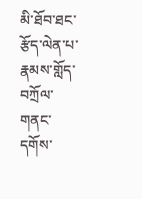མི་ཐོབ་ཐང་རྩོད་ལེན་པ་རྣམས་གློད་བཀྲོལ་གནང་དགོས་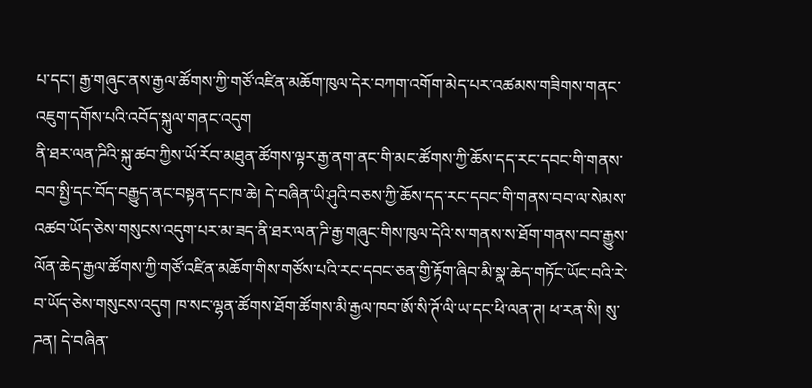པ་དང་། རྒྱ་གཞུང་ནས་རྒྱལ་ཚོགས་ཀྱི་གཙོ་འཛིན་མཆོག་ཁུལ་དེར་བཀག་འགོག་མེད་པར་འཚམས་གཟིགས་གནང་འཇུག་དགོས་པའི་འབོད་སྐུལ་གནང་འདུག
ནི་ཐར་ལན་ཌིའི་སྐུ་ཚབ་ཀྱིས་ཡོ་རོབ་མཐུན་ཚོགས་ལྟར་རྒྱ་ནག་ནང་གི་མང་ཚོགས་ཀྱི་ཆོས་དད་རང་དབང་གི་གནས་བབ་སྤྱི་དང་བོད་བརྒྱུད་ནང་བསྟན་དང་ཁ་ཆེ། དེ་བཞིན་ཡི་ཤུའི་བཅས་ཀྱི་ཆོས་དད་རང་དབང་གི་གནས་བབ་ལ་སེམས་འཚབ་ཡོད་ཅེས་གསུངས་འདུག་པར་མ་ཟད་ནི་ཐར་ལན་ཌི་རྒྱ་གཞུང་གིས་ཁུལ་དེའི་ས་གནས་ས་ཐོག་གནས་བབ་རྒྱུས་ལོན་ཆེད་རྒྱལ་ཚོགས་ཀྱི་གཙོ་འཛིན་མཆོག་གིས་གཙོས་པའི་རང་དབང་ཅན་གྱི་རྟོག་ཞིབ་མི་སྣ་ཆེད་གཏོང་ཡོང་བའི་རེ་བ་ཡོད་ཅེས་གསུངས་འདུག ཁ་སང་ལྷན་ཚོགས་ཐོག་ཚོགས་མི་རྒྱལ་ཁབ་ཨོ་སི་ཊོ་ལི་ཡ་དང་ཕི་ལན་ཊ། ཕ་རན་སི། སུ་ཌན། དེ་བཞིན་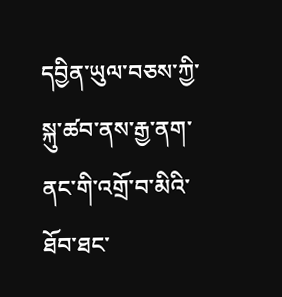དབྱིན་ཡུལ་བཅས་ཀྱི་སྐུ་ཚབ་ནས་རྒྱ་ནག་ནང་གི་འགྲོ་བ་མིའི་ཐོབ་ཐང་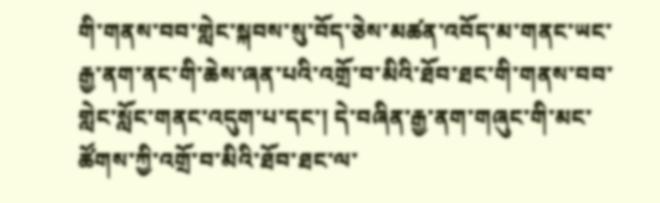གི་གནས་བབ་གླེང་སྐབས་སུ་བོད་ཅེས་མཚན་འབོད་མ་གནང་ཡང་རྒྱ་ནག་ནང་གི་ཆེས་ཞན་པའི་འགྲོ་བ་མིའི་ཐོབ་ཐང་གི་གནས་བབ་གླེང་སློང་གནང་འདུག་པ་དང་། དེ་བཞིན་རྒྱ་ནག་གཞུང་གི་མང་ཚོགས་ཀྱི་འགྲོ་བ་མིའི་ཐོབ་ཐང་ལ་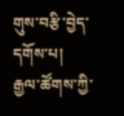གུས་བརྩི་བྱེད་དགོས་པ། རྒྱལ་ཚོགས་ཀྱི་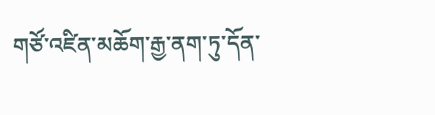གཙོ་འཛིན་མཆོག་རྒྱ་ནག་ཏུ་དོན་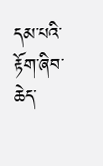དམ་པའི་རྟོག་ཞིབ་ཆེད་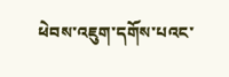ཕེབས་འཇུག་དགོས་པའང་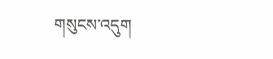གསུངས་འདུག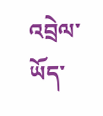འབྲེལ་ཡོད་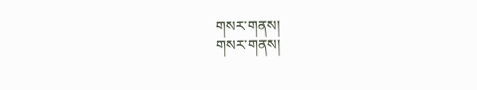གསར་གནས།
གསར་གནས།